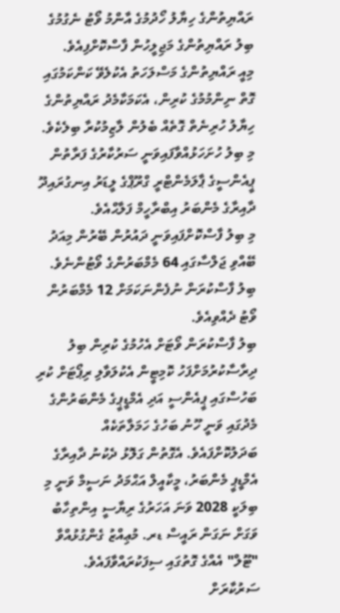ރައްޔިތުންގެ ހިޔާލު ހޯދުމުގެ އާންމު ވޯޓު ނެގުމުގެ ބިލު ރައްޔިތުންގެ މަޖިލީހުން ފާސްކޮށްފިއެވެ.
މިއީ ރައްޔިތުންގެ މަސްލަހަތު އެކުލެވޭ ކަންކަމުގައި ގޮތް ނިންމުމުގެ ކުރިން، އެކަމަކާމެދު ރައްޔިތުންގެ ހިޔާލު ހުރިނެތް ގޮތެއް ބެލުން ލާޒިމުކުރާ ބިލެކެވެ. މި ބިލު ހުށަހަޅުއްވާފައިވަނީ ސަރުކާރުގެ ފަރާތުން ޕީއެންސީގެ ޕާލަމެންޓްރީ ގްރޫޕްގެ ލީޑަރު އިނގުރައިދޫ ދާއިރާގެ މެންބަރު އިބްރާހީމް ފަލާޙްއެވެ.
މި ބިލު ފާސްކޮށްފައިވަނީ ދައުރުން ބޭރުން މިއަދު ބޭއްވި ޖަލްސާގައި 64 މެމްބަރުންގެ ވޯޓުންނެވެ. ބިލު ފާސްކުރަން ނުފެންނަކަމަށް 12 މެމްބަރުން ވޯޓު ދެއްވިއެވެ.
ބިލު ފާސްކުރަން ވޯޓަށް އެހުމުގެ ކުރިން ބިލު ދިރާސާކުރުމަށްފަހު ކޮމިޓީން އެކުލަވާލި ރިޕޯޓަށް ކުރި ބަހުސްގައި ޕީއެންސީ އަދި އެމްޑީޕީގެ މެންބަރުންގެ މެދުގައި ވަނީ ހޫނު ބަހުގެ ހަމަލާތަކެއް ބަދަލުކޮށްފައެވެ. އެގޮތުން ގަލޮޅު ދެކުނު ދާއިރާގެ އެމްޑީޕީ މެންބަރު، މީކާއީލް އަޙްމަދު ނަސީމް ވަނީ މި ބިލަކީ 2028 ވަނަ އަހަރުގެ ރިޔާސީ އިންތިހާބު ވަގަށް ނަގަން ރައީސް ޑރ. މުޢިއްޒު ގެންގުޅުއްވާ "ޓޫލް" އެއްގެ ގޮތުގައި ސިފަކުރައްވާފައެވެ.
ސަރުކާރަށް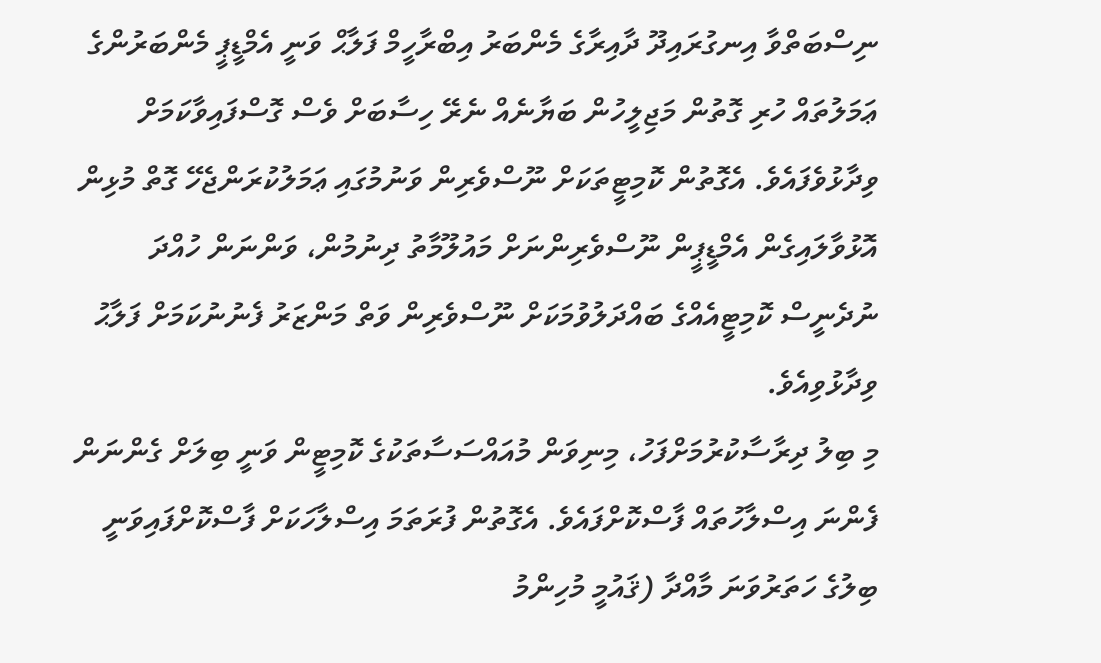ނިސްބަތްވާ އިނގުރައިދޫ ދާއިރާގެ މެންބަރު އިބްރާހީމް ފަލާޙް ވަނީ އެމްޑީޕީ މެންބަރުންގެ ޢަމަލުތައް ހުރި ގޮތުން މަޖިލީހުން ބަޔާނެއް ނެރޭ ހިސާބަށް ވެސް ގޮސްފައިވާކަމަށް ވިދާޅުވެފައެވެ. އެގޮތުން ކޮމިޓީތަކަށް ނޫސްވެރިން ވަނުމުގައި ޢަމަލުކުރަންޖެހޭ ގޮތް މުޅިން އޮޅުވާލައިގެން އެމްޑީޕީން ނޫސްވެރިންނަށް މައުލޫމާތު ދިނުމުން، ވަންނަން ހުއްދަ ނުދެނީސް ކޮމިޓީއެއްގެ ބައްދަލުވުމަކަށް ނޫސްވެރިން ވަތް މަންޒަރު ފެނުނުކަމަށް ފަލާޙު ވިދާޅުވިއެވެ.
މި ބިލު ދިރާސާކުރުމަށްފަހު، މިނިވަން މުއައްސަސާތަކުގެ ކޮމިޓީން ވަނީ ބިލަށް ގެންނަން ފެންނަ އިސްލާހުތައް ފާސްކޮށްފައެވެ. އެގޮތުން ފުރަތަމަ އިސްލާހަކަށް ފާސްކޮށްފައިވަނީ ބިލުގެ ހަތަރުވަނަ މާއްދާ (ޤައުމީ މުހިންމު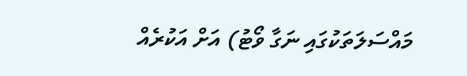މައްސަލަތަކުގައި ނަގާ ވޯޓު) އަށް އަކުރެއް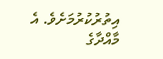އިތުރުކުރުމަށެވެ. އެ މާއްދާގެ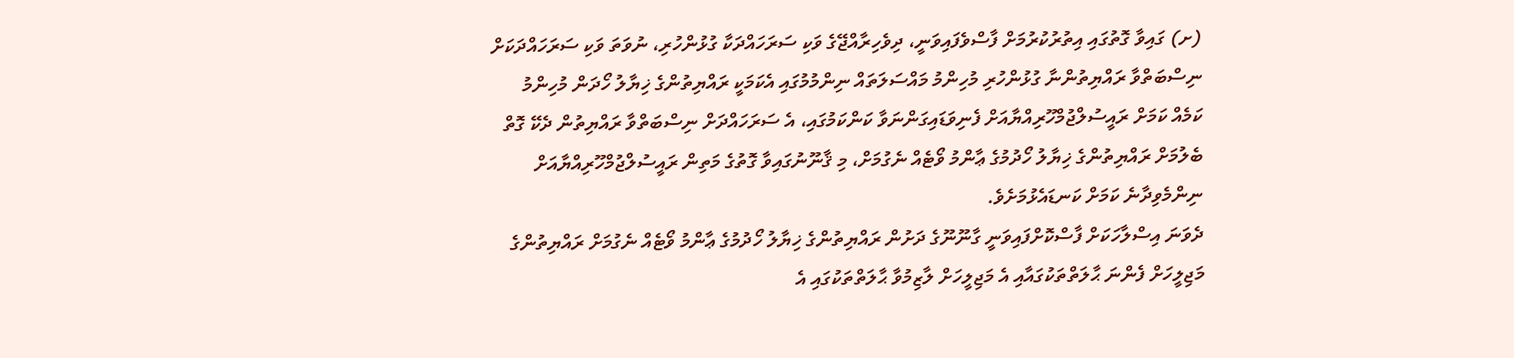(ށ) ގައިވާ ގޮތުގައި އިތުރުކުރުމަށް ފާސްވެފައިވަނީ، ދިވެހިރާއްޖޭގެ ވަކި ސަރަހައްދަކާ ގުޅުންހުރި، ނުވަތަ ވަކި ސަރަހައްދަކަށް ނިސްބަތްވާ ރައްޔިތުންނާ ގުޅުންހުރި މުހިންމު މައްސަލަތައް ނިންމުމުގައި އެކަމަކީ ރައްޔިތުންގެ ޚިޔާލު ހޯދަން މުހިންމު ކަމެއް ކަމަށް ރައީސުލްޖުމްހޫރިއްޔާއަށް ފެނިވަޑައިގަންނަވާ ކަންކަމުގައި، އެ ސަރަހައްދަށް ނިސްބަތްވާ ރައްޔިތުން ދެކޭ ގޮތް ބެލުމަށް ރައްޔިތުންގެ ޚިޔާލު ހޯދުމުގެ ޢާންމު ވޯޓެއް ނެގުމަށް، މި ޤާނޫނުގައިވާ ގޮތުގެ މަތިން ރައީސުލްޖުމްހޫރިއްޔާއަށް ނިންމެވިދާނެ ކަމަށް ކަނޑައެޅުމަށެވެ.
ދެވަނަ އިސްލާހަކަށް ފާސްކޮށްފައިވަނީ ގާނޫނޫގެ ދަށުން ރައްޔިތުންގެ ޚިޔާލު ހޯދުމުގެ ޢާންމު ވޯޓެއް ނެގުމަށް ރައްޔިތުންގެ މަޖިލީހަށް ފެންނަ ޙާލަތްތަކުގައާއި އެ މަޖިލީހަށް ލާޒިމުވާ ޙާލަތްތަކުގައި އެ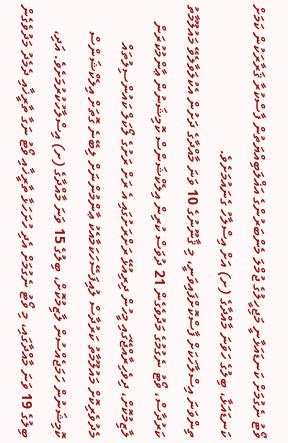ވޯޓު ނެގުމަށް ކަނޑައަޅާނީ މަޖިހީލުގެ ޖުމްލަ މެންބަރުންގެ އަޣްލަބިއްޔަތުން ފާސްކުރާ ޤަރާރަކުން ކަމަށް ކަނޑައަޅާ، ބިލުގެ ހަވަނަ މާއްދާގެ (ށ) އަށް އިސްލާހު ގެނައުމަށެވެ.
ތިންވަނަ އިސްލާހަކަށް ފާސްކޮށްފައިވަނީ، މި ޤާނޫނުގެ 10 ވަނަ މާއްދާގެ ދަށުން އެކުލަވާލެވޭ މައުލޫމާތު ކަރުދާސް، ވޯޓު ނެގުމުގެ މަދުވެގެން 21 ދުވަސް ކުރިން އިލެކްޝަންސް ކޮމިޝަނުން ޢާންމުކުރަން ލާޒިމުކޮށް، ދިވެހިރާއްޖޭގައި މީހުން ދިރިއުޅޭ ރަށްރަށުގައި އެ ރަށް ރަށުގެ ލޯކަލް ކައުންސިލުތައް މެދުވެރިކޮށް މައުލޫމާތު ކަރުދާސް ލުއިފަސޭހަކަމާއެކު ޢާންމުންނަށް ލިބޭނެ ގޮތަށް އިލެކްޝަންސް ކޮމިޝަނުން ހަމަޖެއްސުން ލާޒިމުކޮށް، ބިލުގެ 15 ވަނަ މާއްދާގެ (ށ) އިސްލާހުކުރުމަށެވެ. އަދި، ބިލުގެ 19 ވަނަ މާއްދާގައި، މި ވޯޓު ނެގުމަށް އެދި ހުށަހަޅާ ތާރީޚާއި ވޯޓު ނަގާ ތާރީޚާއި ދެމެދު މަދުވެގެން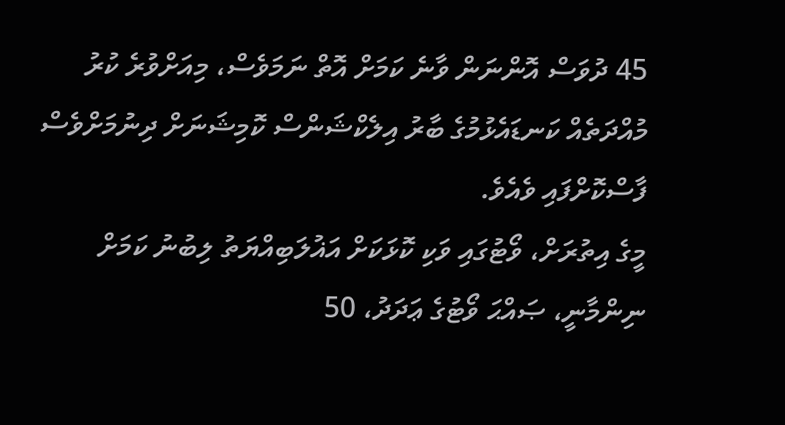45 ދުވަސް އޮންނަން ވާނެ ކަމަށް އޮތް ނަމަވެސް، މިއަށްވުރެ ކުރު މުއްދަތެއް ކަނޑައެޅުމުގެ ބާރު އިލެކްޝަންސް ކޮމިޝަނަށް ދިނުމަށްވެސް ފާސްކޮށްފައި ވެއެވެ.
މީގެ އިތުރަށް، ވޯޓުގައި ވަކި ކޮޅަކަށް އަޣުލަބިއްޔަތު ލިބުނު ކަމަށް ނިންމާނީ، ޞައްޙަ ވޯޓުގެ ޢަދަދު، 50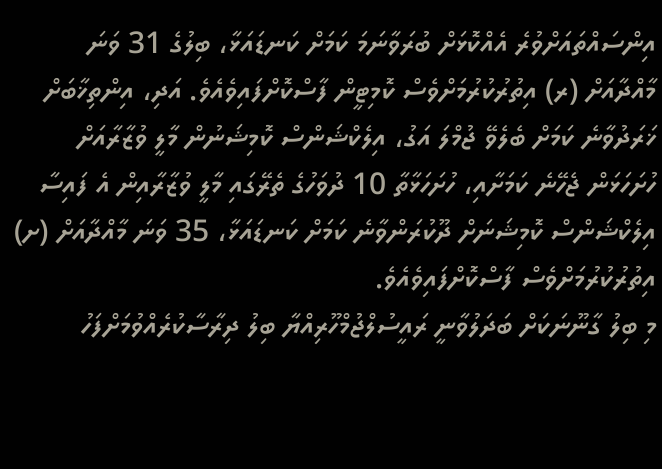އިންސައްތައަށްވުރެ އެއްކޮޅަށް ބުރަވާނަމަ ކަމަށް ކަނޑައަޅާ، ބިލުގެ 31 ވަނަ މާއްދާއަށް (ރ) އިތުރުކުރުމަށްވެސް ކޮމިޓީން ފާސްކޮށްފައިވެއެވެ. އަދި، އިންތިޚާބަށް ޚަރަދުވާނެ ކަމަށް ބެލެވޭ ޖުމްލަ އަގު، އިލެކްޝަންސް ކޮމިޝަނުން މާލީ ވުޒާރާއަށް ހުށަހަޅަން ޖެހޭނެ ކަމަށާއި، ހުށަހަޅާތާ 10 ދުވަހުގެ ތެރޭގައި މާލީ ވުޒާރާއިން އެ ފައިސާ އިލެކްޝަންސް ކޮމިޝަނަށް ދޫކުރަންވާނެ ކަމަށް ކަނޑައަޅާ، 35 ވަނަ މާއްދާއަށް (ށ) އިތުރުކުރުމަށްވެސް ފާސްކޮށްފައިވެއެވެ.
މި ބިލު ގާނޫނަކަށް ބަދަލުވާނީ ރައީސުލްޖުމްހޫރިއްޔާ ބިލު ދިރާސާކުރެއްވުމަށްފަހު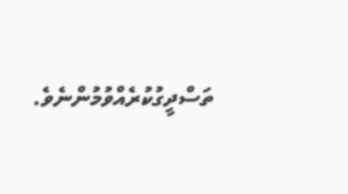ތަސްދީގުކުރެއްވުމުންނެވެ.